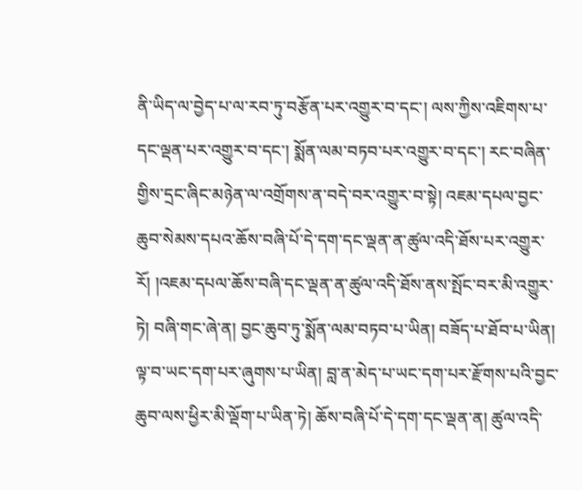ནི་ཡིད་ལ་བྱེད་པ་ལ་རབ་ཏུ་བརྩོན་པར་འགྱུར་བ་དང་། ལས་ཀྱིས་འཇིགས་པ་དང་ལྡན་པར་འགྱུར་བ་དང་། སྨོན་ལམ་བཏབ་པར་འགྱུར་བ་དང་། རང་བཞིན་གྱིས་དྲང་ཞིང་མཉེན་ལ་འགྲོགས་ན་བདེ་བར་འགྱུར་བ་སྟེ། འཇམ་དཔལ་བྱང་ཆུབ་སེམས་དཔའ་ཆོས་བཞི་པོ་དེ་དག་དང་ལྡན་ན་ཚུལ་འདི་ཐོས་པར་འགྱུར་རོ། །འཇམ་དཔལ་ཆོས་བཞི་དང་ལྡན་ན་ཚུལ་འདི་ཐོས་ནས་སྤོང་བར་མི་འགྱུར་ཏེ། བཞི་གང་ཞེ་ན། བྱང་ཆུབ་ཏུ་སྨོན་ལམ་བཏབ་པ་ཡིན། བཟོད་པ་ཐོབ་པ་ཡིན། ལྟ་བ་ཡང་དག་པར་ཞུགས་པ་ཡིན། བླ་ན་མེད་པ་ཡང་དག་པར་རྫོགས་པའི་བྱང་ཆུབ་ལས་ཕྱིར་མི་ལྡོག་པ་ཡིན་ཏེ། ཆོས་བཞི་པོ་དེ་དག་དང་ལྡན་ན། ཚུལ་འདི་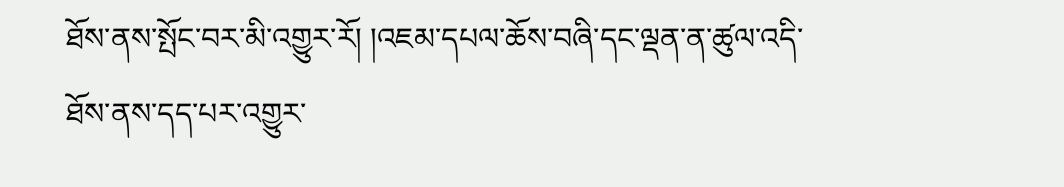ཐོས་ནས་སྤོང་བར་མི་འགྱུར་རོ། །འཇམ་དཔལ་ཆོས་བཞི་དང་ལྡན་ན་ཚུལ་འདི་ཐོས་ནས་དད་པར་འགྱུར་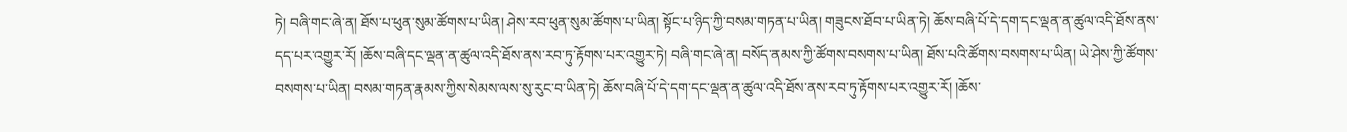ཏེ། བཞི་གང་ཞེ་ན། ཐོས་པ་ཕུན་སུམ་ཚོགས་པ་ཡིན། ཤེས་རབ་ཕུན་སུམ་ཚོགས་པ་ཡིན། སྟོང་པ་ཉིད་ཀྱི་བསམ་གཏན་པ་ཡིན། གཟུངས་ཐོབ་པ་ཡིན་ཏེ། ཆོས་བཞི་པོ་དེ་དག་དང་ལྡན་ན་ཚུལ་འདི་ཐོས་ནས་དད་པར་འགྱུར་རོ། །ཆོས་བཞི་དང་ལྡན་ན་ཚུལ་འདི་ཐོས་ནས་རབ་ཏུ་རྟོགས་པར་འགྱུར་ཏེ། བཞི་གང་ཞེ་ན། བསོད་ནམས་ཀྱི་ཚོགས་བསགས་པ་ཡིན། ཐོས་པའི་ཚོགས་བསགས་པ་ཡིན། ཡེ་ཤེས་ཀྱི་ཚོགས་བསགས་པ་ཡིན། བསམ་གཏན་རྣམས་ཀྱིས་སེམས་ལས་སུ་རུང་བ་ཡིན་ཏེ། ཆོས་བཞི་པོ་དེ་དག་དང་ལྡན་ན་ཚུལ་འདི་ཐོས་ནས་རབ་ཏུ་རྟོགས་པར་འགྱུར་རོ། །ཆོས་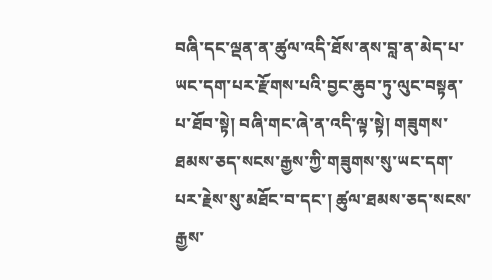བཞི་དང་ལྡན་ན་ཚུལ་འདི་ཐོས་ནས་བླ་ན་མེད་པ་ཡང་དག་པར་རྫོགས་པའི་བྱང་ཆུབ་ཏུ་ལུང་བསྟན་པ་ཐོབ་སྟེ། བཞི་གང་ཞེ་ན་འདི་ལྟ་སྟེ། གཟུགས་ཐམས་ཅད་སངས་རྒྱས་ཀྱི་གཟུགས་སུ་ཡང་དག་པར་རྗེས་སུ་མཐོང་བ་དང་། ཚུལ་ཐམས་ཅད་སངས་རྒྱས་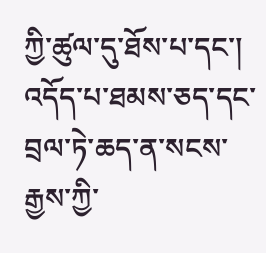ཀྱི་ཚུལ་དུ་ཐོས་པ་དང་། འདོད་པ་ཐམས་ཅད་དང་བྲལ་ཏེ་ཆད་ན་སངས་རྒྱས་ཀྱི་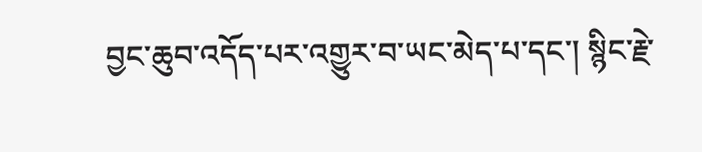བྱང་ཆུབ་འདོད་པར་འགྱུར་བ་ཡང་མེད་པ་དང་། སྙིང་རྗེ་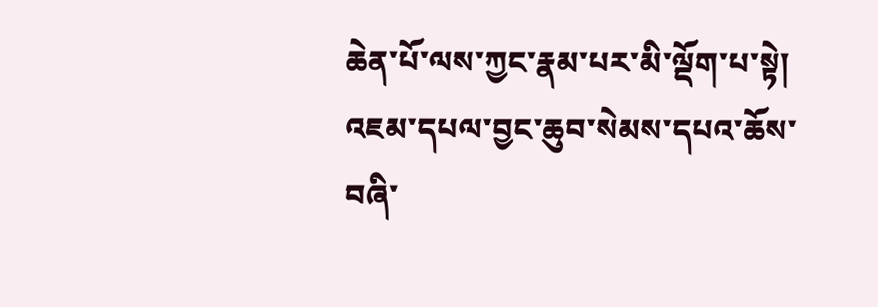ཆེན་པོ་ལས་ཀྱང་རྣམ་པར་མི་ལྡོག་པ་སྟེ། འཇམ་དཔལ་བྱང་ཆུབ་སེམས་དཔའ་ཆོས་བཞི་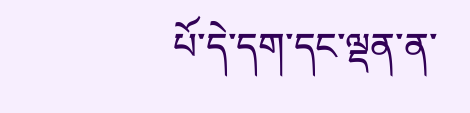པོ་དེ་དག་དང་ལྡན་ན་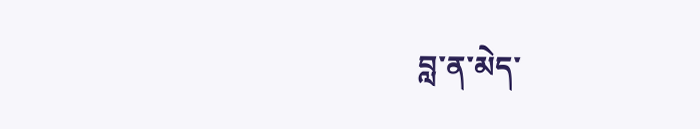བླ་ན་མེད་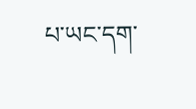པ་ཡང་དག་